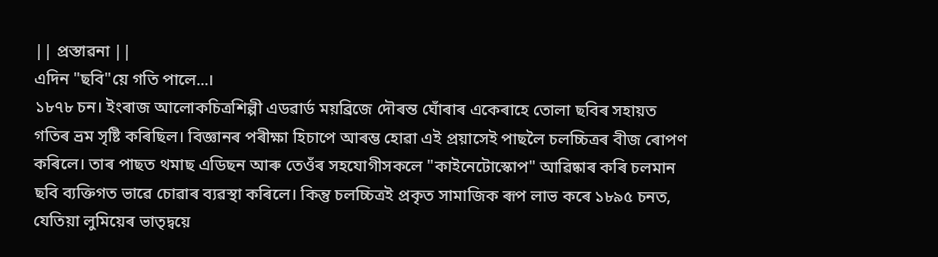|| প্ৰস্তাৱনা ||
এদিন "ছবি"য়ে গতি পালে...।
১৮৭৮ চন। ইংৰাজ আলোকচিত্ৰশিল্পী এডৱাৰ্ড ময়ব্ৰিজে দৌৰন্ত ঘোঁৰাৰ একেৰাহে তোলা ছবিৰ সহায়ত গতিৰ ভ্ৰম সৃষ্টি কৰিছিল। বিজ্ঞানৰ পৰীক্ষা হিচাপে আৰম্ভ হোৱা এই প্ৰয়াসেই পাছলৈ চলচ্চিত্ৰৰ বীজ ৰোপণ কৰিলে। তাৰ পাছত থমাছ এডিছন আৰু তেওঁৰ সহযোগীসকলে "কাইনেটোস্কোপ" আৱিষ্কাৰ কৰি চলমান ছবি ব্যক্তিগত ভাৱে চোৱাৰ ব্যৱস্থা কৰিলে। কিন্তু চলচ্চিত্ৰই প্ৰকৃত সামাজিক ৰূপ লাভ কৰে ১৮৯৫ চনত, যেতিয়া লুমিয়েৰ ভাতৃদ্বয়ে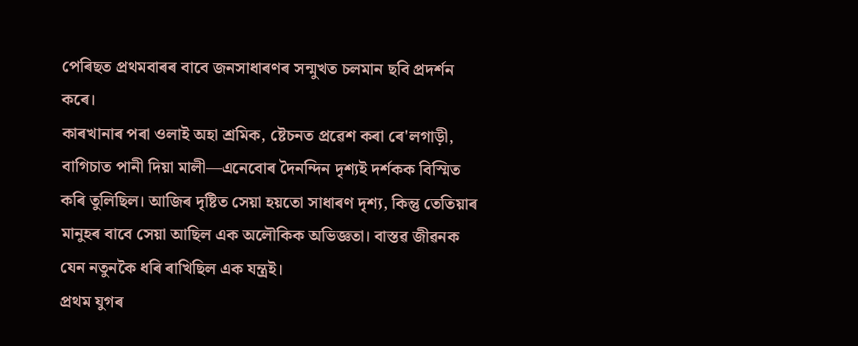পেৰিছত প্ৰথমবাৰৰ বাবে জনসাধাৰণৰ সন্মুখত চলমান ছবি প্ৰদৰ্শন কৰে।
কাৰখানাৰ পৰা ওলাই অহা শ্ৰমিক, ষ্টেচনত প্ৰৱেশ কৰা ৰে'লগাড়ী, বাগিচাত পানী দিয়া মালী—এনেবোৰ দৈনন্দিন দৃশ্যই দৰ্শকক বিস্মিত কৰি তুলিছিল। আজিৰ দৃষ্টিত সেয়া হয়তো সাধাৰণ দৃশ্য, কিন্তু তেতিয়াৰ মানুহৰ বাবে সেয়া আছিল এক অলৌকিক অভিজ্ঞতা। বাস্তৱ জীৱনক যেন নতুনকৈ ধৰি ৰাখিছিল এক যন্ত্ৰই।
প্ৰথম যুগৰ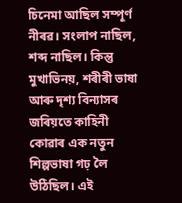চিনেমা আছিল সম্পূৰ্ণ নীৰৱ। সংলাপ নাছিল, শব্দ নাছিল। কিন্তু মুখাভিনয়, শৰীৰী ভাষা আৰু দৃশ্য বিন্যাসৰ জৰিয়তে কাহিনী কোৱাৰ এক নতুন শিল্পভাষা গঢ় লৈ উঠিছিল। এই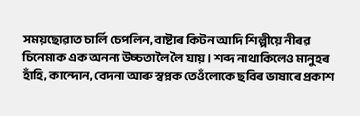সময়ছোৱাত চাৰ্লি চেপলিন, বাষ্টাৰ কিটন আদি শিল্পীয়ে নীৰৱ চিনেমাক এক অনন্য উচ্চতালৈ লৈ যায়। শব্দ নাথাকিলেও মানুহৰ হাঁহি, কান্দোন, বেদনা আৰু স্বপ্নক তেওঁলোকে ছবিৰ ভাষাৰে প্ৰকাশ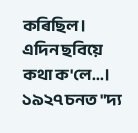কৰিছিল।
এদিন ছবিয়ে কথা ক'লে...।
১৯২৭ চনত "দ্য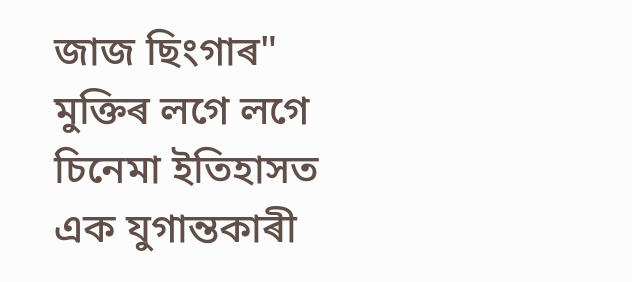জাজ ছিংগাৰ" মুক্তিৰ লগে লগে চিনেমা ইতিহাসত এক যুগান্তকাৰী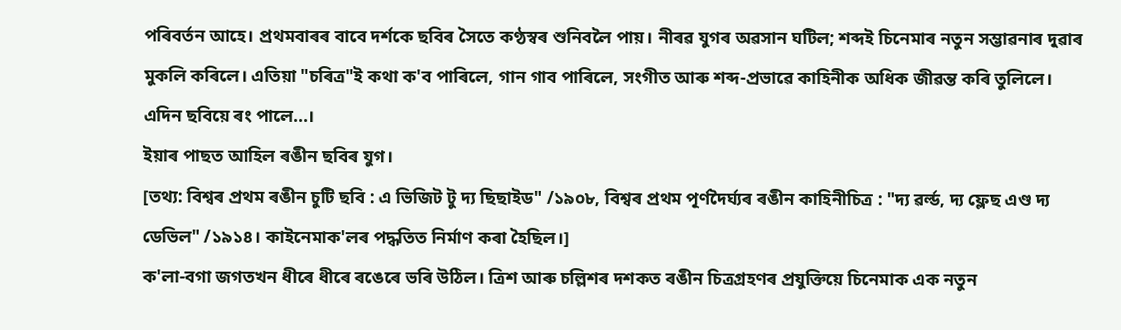পৰিবৰ্তন আহে। প্ৰথমবাৰৰ বাবে দৰ্শকে ছবিৰ সৈতে কণ্ঠস্বৰ শুনিবলৈ পায়। নীৰৱ যুগৰ অৱসান ঘটিল; শব্দই চিনেমাৰ নতুন সম্ভাৱনাৰ দুৱাৰ মুকলি কৰিলে। এতিয়া "চৰিত্ৰ"ই কথা ক'ব পাৰিলে, গান গাব পাৰিলে, সংগীত আৰু শব্দ-প্ৰভাৱে কাহিনীক অধিক জীৱন্ত কৰি তুলিলে।
এদিন ছবিয়ে ৰং পালে...।
ইয়াৰ পাছত আহিল ৰঙীন ছবিৰ যুগ।
[তথ্য: বিশ্বৰ প্ৰথম ৰঙীন চুটি ছবি : এ ভিজিট টু দ্য ছিছাইড" /১৯০৮, বিশ্বৰ প্ৰথম পূৰ্ণদৈৰ্ঘ্যৰ ৰঙীন কাহিনীচিত্ৰ : "দ্য ৱৰ্ল্ড, দ্য ফ্লেছ এণ্ড দ্য ডেভিল" /১৯১৪। কাইনেমাক'লৰ পদ্ধতিত নিৰ্মাণ কৰা হৈছিল।]
ক'লা-বগা জগতখন ধীৰে ধীৰে ৰঙেৰে ভৰি উঠিল। ত্ৰিশ আৰু চল্লিশৰ দশকত ৰঙীন চিত্ৰগ্ৰহণৰ প্ৰযুক্তিয়ে চিনেমাক এক নতুন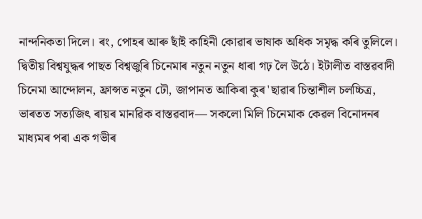নান্দনিকতা দিলে। ৰং, পোহৰ আৰু ছাঁই কাহিনী কোৱাৰ ভাষাক অধিক সমৃদ্ধ কৰি তুলিলে।
দ্বিতীয় বিশ্বযুদ্ধৰ পাছত বিশ্বজুৰি চিনেমাৰ নতুন নতুন ধাৰা গঢ় লৈ উঠে। ইটালীত বাস্তৱবাদী চিনেমা আন্দোলন, ফ্ৰান্সত নতুন ঢৌ, জাপানত আকিৰা কুৰ'ছাৱাৰ চিন্তাশীল চলচ্চিত্ৰ, ভাৰতত সত্যজিৎ ৰায়ৰ মানৱিক বাস্তৱবাদ— সকলো মিলি চিনেমাক কেৱল বিনোদনৰ মাধ্যমৰ পৰা এক গভীৰ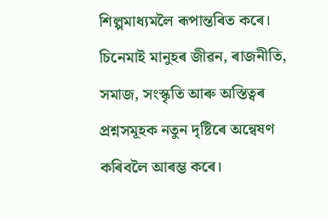শিল্পমাধ্যমলৈ ৰূপান্তৰিত কৰে। চিনেমাই মানুহৰ জীৱন, ৰাজনীতি, সমাজ, সংস্কৃতি আৰু অস্তিত্বৰ প্ৰশ্নসমূহক নতুন দৃষ্টিৰে অন্বেষণ কৰিবলৈ আৰম্ভ কৰে।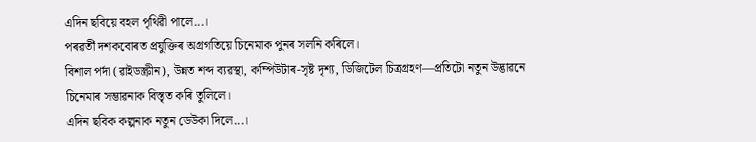এদিন ছবিয়ে বহল পৃথিৱী পালে...।
পৰৱৰ্তী দশকবোৰত প্ৰযুক্তিৰ অগ্ৰগতিয়ে চিনেমাক পুনৰ সলনি কৰিলে।
বিশাল পৰ্দা (ৱাইডস্ক্ৰীন), উন্নত শব্দ ব্যৱস্থা, কম্পিউটাৰ-সৃষ্ট দৃশ্য, ডিজিটেল চিত্ৰগ্ৰহণ—প্ৰতিটো নতুন উদ্ভাৱনে চিনেমাৰ সম্ভাৱনাক বিস্তৃত কৰি তুলিলে।
এদিন ছবিক কল্পনাক নতুন ডেউকা দিলে...।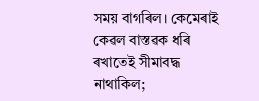সময় বাগৰিল। কেমেৰাই কেৱল বাস্তৱক ধৰি ৰখাতেই সীমাবদ্ধ নাথাকিল;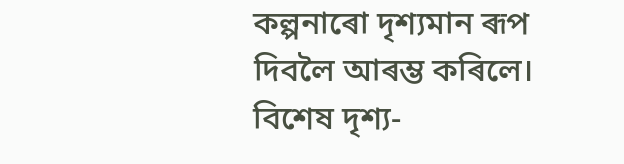কল্পনাৰো দৃশ্যমান ৰূপ দিবলৈ আৰম্ভ কৰিলে। বিশেষ দৃশ্য-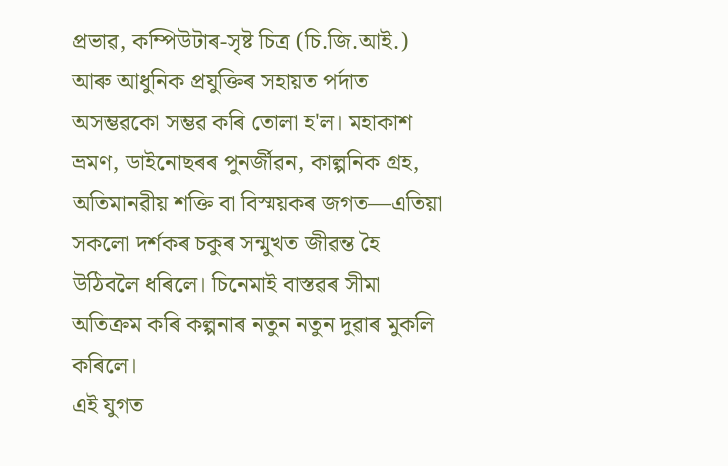প্ৰভাৱ, কম্পিউটাৰ-সৃষ্ট চিত্ৰ (চি.জি.আই.) আৰু আধুনিক প্ৰযুক্তিৰ সহায়ত পৰ্দাত অসম্ভৱকো সম্ভৱ কৰি তোলা হ'ল। মহাকাশ ভ্ৰমণ, ডাইনোছৰৰ পুনৰ্জীৱন, কাল্পনিক গ্ৰহ, অতিমানৱীয় শক্তি বা বিস্ময়কৰ জগত—এতিয়া সকলো দৰ্শকৰ চকুৰ সন্মুখত জীৱন্ত হৈ উঠিবলৈ ধৰিলে। চিনেমাই বাস্তৱৰ সীমা অতিক্ৰম কৰি কল্পনাৰ নতুন নতুন দুৱাৰ মুকলি কৰিলে।
এই যুগত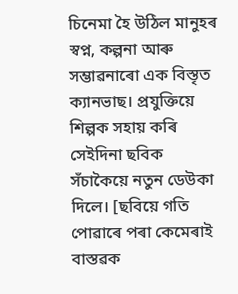চিনেমা হৈ উঠিল মানুহৰ স্বপ্ন, কল্পনা আৰু সম্ভাৱনাৰো এক বিস্তৃত ক্যানভাছ। প্ৰযুক্তিয়ে শিল্পক সহায় কৰি সেইদিনা ছবিক সঁচাকৈয়ে নতুন ডেউকা দিলে। [ছবিয়ে গতি পোৱাৰে পৰা কেমেৰাই বাস্তৱক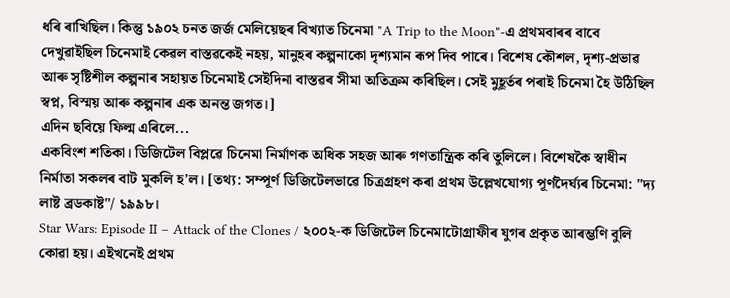ধৰি ৰাখিছিল। কিন্তু ১৯০২ চনত জৰ্জ মেলিয়েছৰ বিখ্যাত চিনেমা "A Trip to the Moon"-এ প্ৰথমবাৰৰ বাবে দেখুৱাইছিল চিনেমাই কেৱল বাস্তৱকেই নহয়, মানুহৰ কল্পনাকো দৃশ্যমান ৰূপ দিব পাৰে। বিশেষ কৌশল, দৃশ্য-প্ৰভাৱ আৰু সৃষ্টিশীল কল্পনাৰ সহায়ত চিনেমাই সেইদিনা বাস্তৱৰ সীমা অতিক্ৰম কৰিছিল। সেই মুহূৰ্তৰ পৰাই চিনেমা হৈ উঠিছিল স্বপ্ন, বিস্ময় আৰু কল্পনাৰ এক অনন্ত জগত।]
এদিন ছবিয়ে ফিল্ম এৰিলে...
একবিংশ শতিকা। ডিজিটেল বিপ্লৱে চিনেমা নিৰ্মাণক অধিক সহজ আৰু গণতান্ত্ৰিক কৰি তুলিলে। বিশেষকৈ স্বাধীন নিৰ্মাতা সকলৰ বাট মুকলি হ'ল। [তথ্য: সম্পূৰ্ণ ডিজিটেলভাৱে চিত্ৰগ্ৰহণ কৰা প্ৰথম উল্লেখযোগ্য পূৰ্ণদৈৰ্ঘ্যৰ চিনেমা: "দ্য লাষ্ট ব্ৰডকাষ্ট"/ ১৯৯৮।
Star Wars: Episode II – Attack of the Clones / ২০০২-ক ডিজিটেল চিনেমাটোগ্ৰাফীৰ যুগৰ প্ৰকৃত আৰম্ভণি বুলি কোৱা হয়। এইখনেই প্ৰথম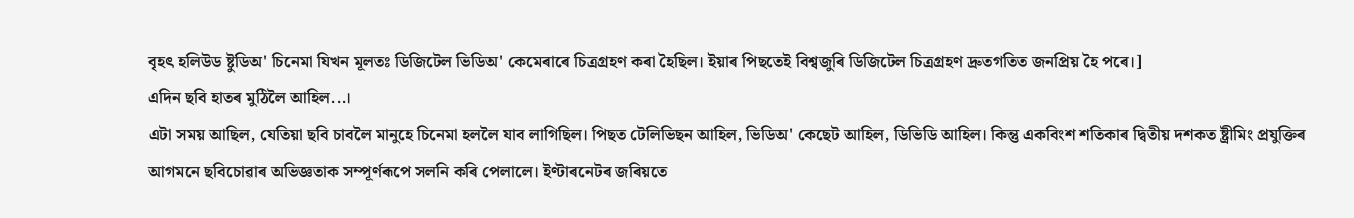বৃহৎ হলিউড ষ্টুডিঅ' চিনেমা যিখন মূলতঃ ডিজিটেল ভিডিঅ' কেমেৰাৰে চিত্ৰগ্ৰহণ কৰা হৈছিল। ইয়াৰ পিছতেই বিশ্বজুৰি ডিজিটেল চিত্ৰগ্ৰহণ দ্ৰুতগতিত জনপ্ৰিয় হৈ পৰে।]
এদিন ছবি হাতৰ মুঠিলৈ আহিল...।
এটা সময় আছিল, যেতিয়া ছবি চাবলৈ মানুহে চিনেমা হললৈ যাব লাগিছিল। পিছত টেলিভিছন আহিল, ভিডিঅ' কেছেট আহিল, ডিভিডি আহিল। কিন্তু একবিংশ শতিকাৰ দ্বিতীয় দশকত ষ্ট্ৰীমিং প্ৰযুক্তিৰ আগমনে ছবিচোৱাৰ অভিজ্ঞতাক সম্পূৰ্ণৰূপে সলনি কৰি পেলালে। ইণ্টাৰনেটৰ জৰিয়তে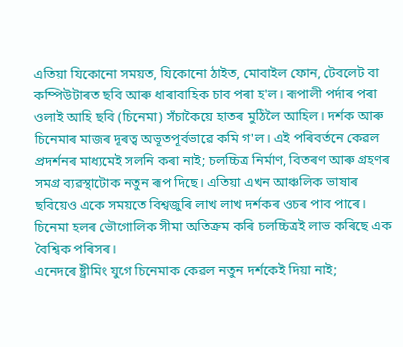এতিয়া যিকোনো সময়ত, যিকোনো ঠাইত, মোবাইল ফোন, টেবলেট বা কম্পিউটাৰত ছবি আৰু ধাৰাবাহিক চাব পৰা হ'ল। ৰূপালী পৰ্দাৰ পৰা ওলাই আহি ছবি (চিনেমা) সঁচাকৈয়ে হাতৰ মুঠিলৈ আহিল। দৰ্শক আৰু চিনেমাৰ মাজৰ দূৰত্ব অভূতপূৰ্বভাৱে কমি গ'ল। এই পৰিবৰ্তনে কেৱল প্ৰদৰ্শনৰ মাধ্যমেই সলনি কৰা নাই; চলচ্চিত্ৰ নিৰ্মাণ, বিতৰণ আৰু গ্ৰহণৰ সমগ্ৰ ব্যৱস্থাটোক নতুন ৰূপ দিছে। এতিয়া এখন আঞ্চলিক ভাষাৰ ছবিয়েও একে সময়তে বিশ্বজুৰি লাখ লাখ দৰ্শকৰ ওচৰ পাব পাৰে। চিনেমা হলৰ ভৌগোলিক সীমা অতিক্ৰম কৰি চলচ্চিত্ৰই লাভ কৰিছে এক বৈশ্বিক পৰিসৰ।
এনেদৰে ষ্ট্ৰীমিং যুগে চিনেমাক কেৱল নতুন দৰ্শকেই দিয়া নাই;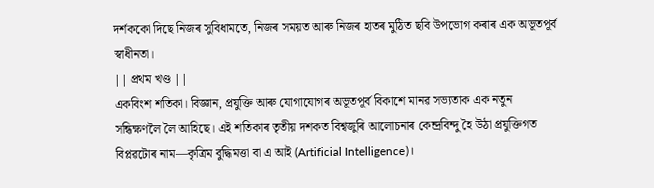দৰ্শককো দিছে নিজৰ সুবিধামতে, নিজৰ সময়ত আৰু নিজৰ হাতৰ মুঠিত ছবি উপভোগ কৰাৰ এক অভূতপূৰ্ব স্বাধীনতা।
|| প্ৰথম খণ্ড ||
একবিংশ শতিকা। বিজ্ঞান, প্ৰযুক্তি আৰু যোগাযোগৰ অভূতপূৰ্ব বিকাশে মানৱ সভ্যতাক এক নতুন সন্ধিক্ষণলৈ লৈ আহিছে। এই শতিকাৰ তৃতীয় দশকত বিশ্বজুৰি আলোচনাৰ কেন্দ্ৰবিন্দু হৈ উঠা প্ৰযুক্তিগত বিপ্লৱটোৰ নাম—কৃত্ৰিম বুদ্ধিমত্তা বা এ আই (Artificial Intelligence)।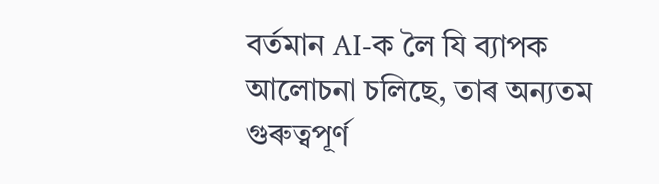বৰ্তমান AI-ক লৈ যি ব্যাপক আলোচনা চলিছে, তাৰ অন্যতম গুৰুত্বপূৰ্ণ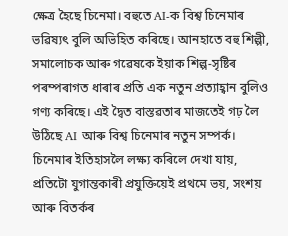ক্ষেত্ৰ হৈছে চিনেমা। বহুতে AI-ক বিশ্ব চিনেমাৰ ভৱিষ্যৎ বুলি অভিহিত কৰিছে। আনহাতে বহু শিল্পী, সমালোচক আৰু গৱেষকে ইয়াক শিল্প-সৃষ্টিৰ পৰম্পৰাগত ধাৰাৰ প্ৰতি এক নতুন প্ৰত্যাহ্বান বুলিও গণ্য কৰিছে। এই দ্বৈত বাস্তৱতাৰ মাজতেই গঢ় লৈ উঠিছে AI আৰু বিশ্ব চিনেমাৰ নতুন সম্পৰ্ক।
চিনেমাৰ ইতিহাসলৈ লক্ষ্য কৰিলে দেখা যায়, প্ৰতিটো যুগান্তকাৰী প্ৰযুক্তিয়েই প্ৰথমে ভয়, সংশয় আৰু বিতৰ্কৰ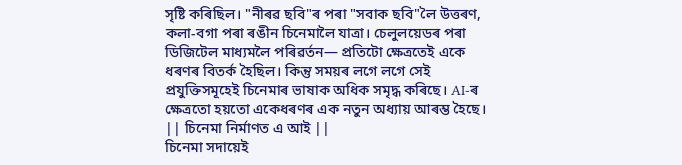সৃষ্টি কৰিছিল। "নীৰৱ ছবি"ৰ পৰা "সবাক ছবি"লৈ উত্তৰণ, কলা-বগা পৰা ৰঙীন চিনেমালৈ যাত্ৰা। চেলুলয়েডৰ পৰা ডিজিটেল মাধ্যমলৈ পৰিৱৰ্তন— প্ৰতিটো ক্ষেত্ৰতেই একে ধৰণৰ বিতৰ্ক হৈছিল। কিন্তু সময়ৰ লগে লগে সেই প্ৰযুক্তিসমূহেই চিনেমাৰ ভাষাক অধিক সমৃদ্ধ কৰিছে। AI-ৰ ক্ষেত্ৰতো হয়তো একেধৰণৰ এক নতুন অধ্যায় আৰম্ভ হৈছে।
|| চিনেমা নিৰ্মাণত এ আই ||
চিনেমা সদায়েই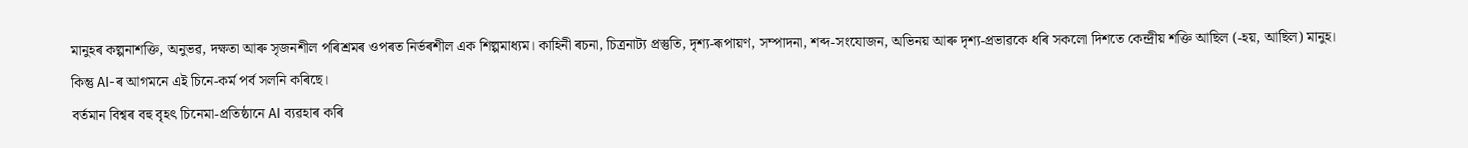মানুহৰ কল্পনাশক্তি, অনুভৱ, দক্ষতা আৰু সৃজনশীল পৰিশ্ৰমৰ ওপৰত নিৰ্ভৰশীল এক শিল্পমাধ্যম। কাহিনী ৰচনা, চিত্ৰনাট্য প্ৰস্তুতি, দৃশ্য-ৰূপায়ণ, সম্পাদনা, শব্দ-সংযোজন, অভিনয় আৰু দৃশ্য-প্ৰভাৱকে ধৰি সকলো দিশতে কেন্দ্ৰীয় শক্তি আছিল (-হয়, আছিল) মানুহ।
কিন্তু AI-ৰ আগমনে এই চিনে-কৰ্ম পৰ্ব সলনি কৰিছে।
বৰ্তমান বিশ্বৰ বহু বৃহৎ চিনেমা-প্ৰতিষ্ঠানে AI ব্যৱহাৰ কৰি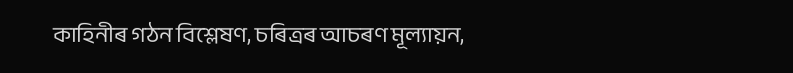কাহিনীৰ গঠন বিশ্লেষণ, চৰিত্ৰৰ আচৰণ মূল্যায়ন,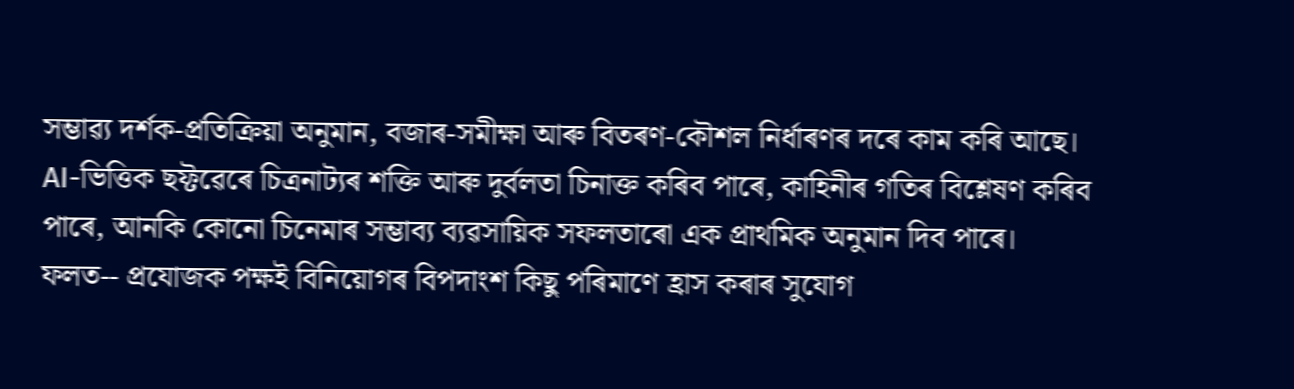সম্ভাৱ্য দৰ্শক-প্ৰতিক্ৰিয়া অনুমান, বজাৰ-সমীক্ষা আৰু বিতৰণ-কৌশল নিৰ্ধাৰণৰ দৰে কাম কৰি আছে। AI-ভিত্তিক ছফ্টৱেৰে চিত্ৰনাট্যৰ শক্তি আৰু দুৰ্বলতা চিনাক্ত কৰিব পাৰে, কাহিনীৰ গতিৰ বিশ্লেষণ কৰিব পাৰে, আনকি কোনো চিনেমাৰ সম্ভাব্য ব্যৱসায়িক সফলতাৰো এক প্ৰাথমিক অনুমান দিব পাৰে।
ফলত-- প্ৰযোজক পক্ষই বিনিয়োগৰ বিপদাংশ কিছু পৰিমাণে হ্ৰাস কৰাৰ সুযোগ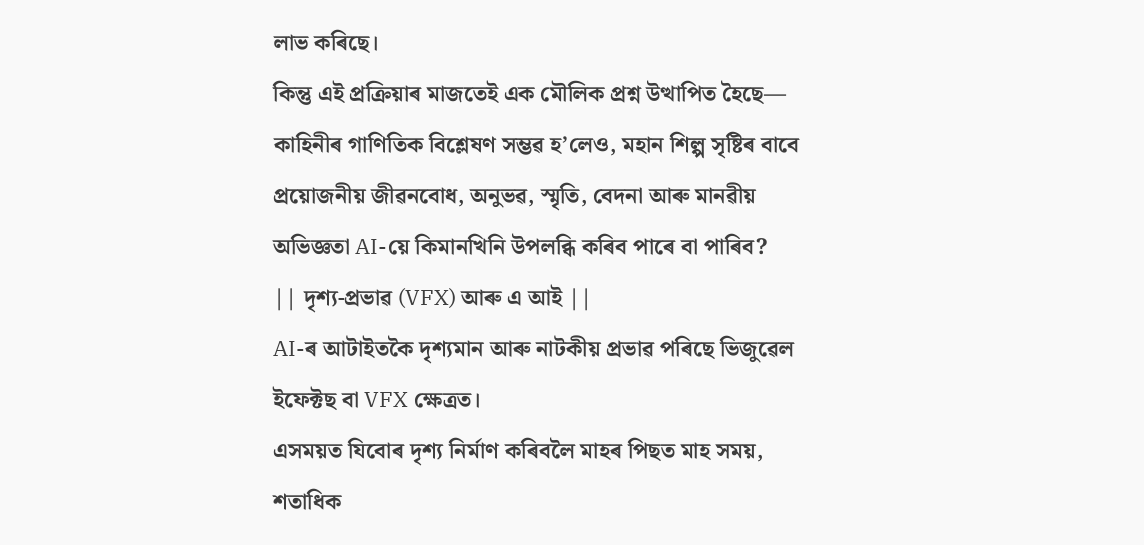লাভ কৰিছে।
কিন্তু এই প্ৰক্ৰিয়াৰ মাজতেই এক মৌলিক প্ৰশ্ন উত্থাপিত হৈছে— কাহিনীৰ গাণিতিক বিশ্লেষণ সম্ভৱ হ’লেও, মহান শিল্প সৃষ্টিৰ বাবে প্ৰয়োজনীয় জীৱনবোধ, অনুভৱ, স্মৃতি, বেদনা আৰু মানৱীয় অভিজ্ঞতা AI-য়ে কিমানখিনি উপলব্ধি কৰিব পাৰে বা পাৰিব?
|| দৃশ্য-প্ৰভাৱ (VFX) আৰু এ আই ||
AI-ৰ আটাইতকৈ দৃশ্যমান আৰু নাটকীয় প্ৰভাৱ পৰিছে ভিজুৱেল ইফেক্টছ বা VFX ক্ষেত্ৰত।
এসময়ত যিবোৰ দৃশ্য নিৰ্মাণ কৰিবলৈ মাহৰ পিছত মাহ সময়, শতাধিক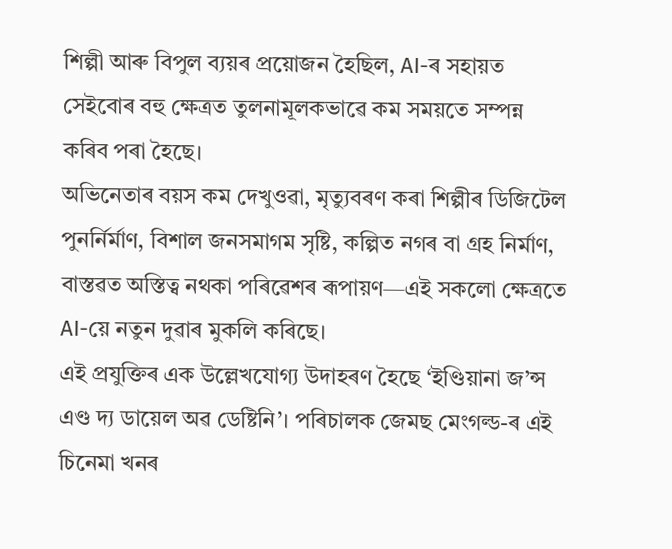শিল্পী আৰু বিপুল ব্যয়ৰ প্ৰয়োজন হৈছিল, AI-ৰ সহায়ত সেইবোৰ বহু ক্ষেত্ৰত তুলনামূলকভাৱে কম সময়তে সম্পন্ন কৰিব পৰা হৈছে।
অভিনেতাৰ বয়স কম দেখুওৱা, মৃত্যুবৰণ কৰা শিল্পীৰ ডিজিটেল পুনৰ্নিৰ্মাণ, বিশাল জনসমাগম সৃষ্টি, কল্পিত নগৰ বা গ্ৰহ নিৰ্মাণ, বাস্তৱত অস্তিত্ব নথকা পৰিৱেশৰ ৰূপায়ণ—এই সকলো ক্ষেত্ৰতে AI-য়ে নতুন দুৱাৰ মুকলি কৰিছে।
এই প্ৰযুক্তিৰ এক উল্লেখযোগ্য উদাহৰণ হৈছে ‘ইণ্ডিয়ানা জ’ন্স এণ্ড দ্য ডায়েল অৱ ডেষ্টিনি’। পৰিচালক জেমছ মেংগল্ড-ৰ এই চিনেমা খনৰ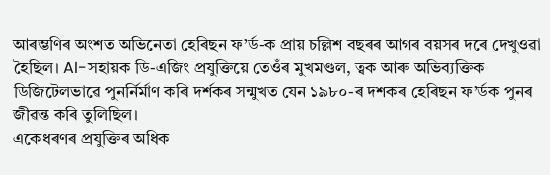আৰম্ভণিৰ অংশত অভিনেতা হেৰিছন ফ’ৰ্ড-ক প্ৰায় চল্লিশ বছৰৰ আগৰ বয়সৰ দৰে দেখুওৱা হৈছিল। AI-সহায়ক ডি-এজিং প্ৰযুক্তিয়ে তেওঁৰ মুখমণ্ডল, ত্বক আৰু অভিব্যক্তিক ডিজিটেলভাৱে পুনৰ্নিৰ্মাণ কৰি দৰ্শকৰ সন্মুখত যেন ১৯৮০-ৰ দশকৰ হেৰিছন ফ’ৰ্ডক পুনৰ জীৱন্ত কৰি তুলিছিল।
একেধৰণৰ প্ৰযুক্তিৰ অধিক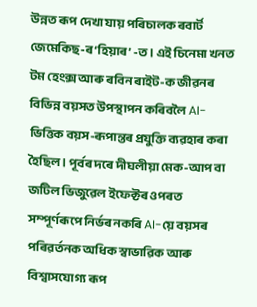উন্নত ৰূপ দেখা যায় পৰিচালক ৰবাৰ্ট জেমেকিছ-ৰ ‘হিয়াৰ’ -ত। এই চিনেমা খনত টম হেংক্স আৰু ৰবিন ৰাইট-ক জীৱনৰ বিভিন্ন বয়সত উপস্থাপন কৰিবলৈ AI-ভিত্তিক বয়স-ৰূপান্তৰ প্ৰযুক্তি ব্যৱহাৰ কৰা হৈছিল। পূৰ্বৰ দৰে দীঘলীয়া মেক-আপ বা জটিল ভিজুৱেল ইফেক্টৰ ওপৰত সম্পূৰ্ণৰূপে নিৰ্ভৰ নকৰি AI-য়ে বয়সৰ পৰিৱৰ্তনক অধিক স্বাভাৱিক আৰু বিশ্বাসযোগ্য ৰূপ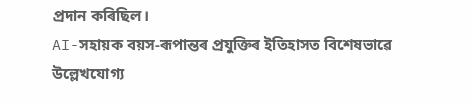প্ৰদান কৰিছিল।
AI-সহায়ক বয়স-ৰূপান্তৰ প্ৰযুক্তিৰ ইতিহাসত বিশেষভাৱে উল্লেখযোগ্য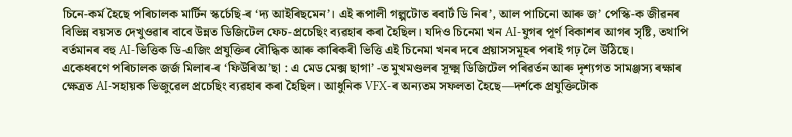চিনে-কৰ্ম হৈছে পৰিচালক মাৰ্টিন স্কৰ্চেছি-ৰ ‘দ্য আইৰিছমেন’। এই ৰূপালী গল্পটোত ৰবাৰ্ট ডি নিৰ’, আল পাচিনো আৰু জ’ পেস্কি-ক জীৱনৰ বিভিন্ন বয়সত দেখুওৱাৰ বাবে উন্নত ডিজিটেল ফেচ-প্ৰচেছিং ব্যৱহাৰ কৰা হৈছিল। যদিও চিনেমা খন AI-যুগৰ পূৰ্ণ বিকাশৰ আগৰ সৃষ্টি, তথাপি বৰ্তমানৰ বহু AI-ভিত্তিক ডি-এজিং প্ৰযুক্তিৰ বৌদ্ধিক আৰু কাৰিকৰী ভিত্তি এই চিনেমা খনৰ দৰে প্ৰয়াসসমূহৰ পৰাই গঢ় লৈ উঠিছে।
একেধৰণে পৰিচালক জৰ্জ মিলাৰ-ৰ ‘ফিউৰিঅ’ছা : এ মেড মেক্স ছাগা’ -ত মুখমণ্ডলৰ সূক্ষ্ম ডিজিটেল পৰিৱৰ্তন আৰু দৃশ্যগত সামঞ্জস্য ৰক্ষাৰ ক্ষেত্ৰত AI-সহায়ক ভিজুৱেল প্ৰচেছিং ব্যৱহাৰ কৰা হৈছিল। আধুনিক VFX-ৰ অন্যতম সফলতা হৈছে—দৰ্শকে প্ৰযুক্তিটোক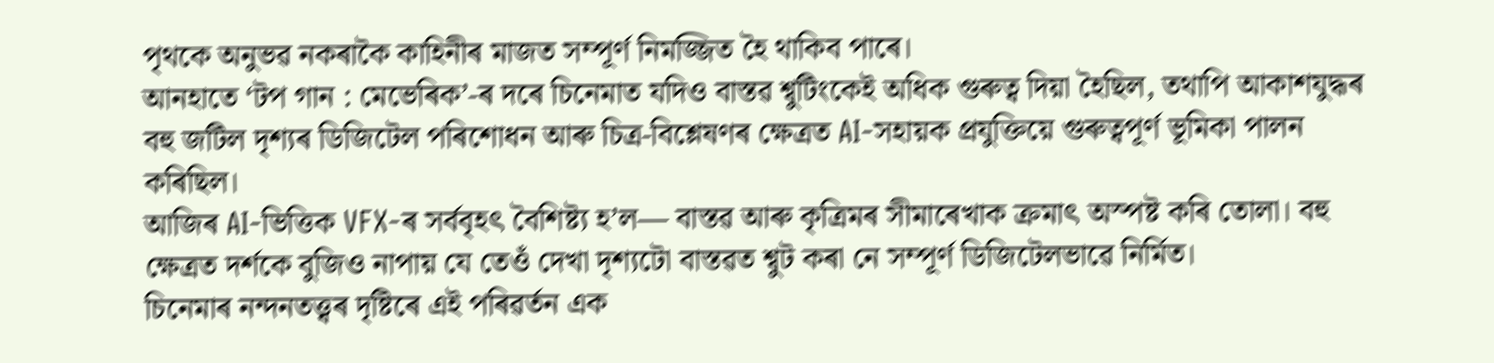পৃথকে অনুভৱ নকৰাকৈ কাহিনীৰ মাজত সম্পূৰ্ণ নিমজ্জিত হৈ থাকিব পাৰে।
আনহাতে ‘টপ গান : মেভেৰিক’-ৰ দৰে চিনেমাত যদিও বাস্তৱ শ্বুটিংকেই অধিক গুৰুত্ব দিয়া হৈছিল, তথাপি আকাশযুদ্ধৰ বহু জটিল দৃশ্যৰ ডিজিটেল পৰিশোধন আৰু চিত্ৰ-বিশ্লেষণৰ ক্ষেত্ৰত AI-সহায়ক প্ৰযুক্তিয়ে গুৰুত্বপূৰ্ণ ভূমিকা পালন কৰিছিল।
আজিৰ AI-ভিত্তিক VFX-ৰ সৰ্ববৃহৎ বৈশিষ্ট্য হ’ল— বাস্তৱ আৰু কৃত্ৰিমৰ সীমাৰেখাক ক্ৰমাৎ অস্পষ্ট কৰি তোলা। বহু ক্ষেত্ৰত দৰ্শকে বুজিও নাপায় যে তেওঁ দেখা দৃশ্যটো বাস্তৱত শ্বুট কৰা নে সম্পূৰ্ণ ডিজিটেলভাৱে নিৰ্মিত।
চিনেমাৰ নন্দনতত্ত্বৰ দৃষ্টিৰে এই পৰিৱৰ্তন এক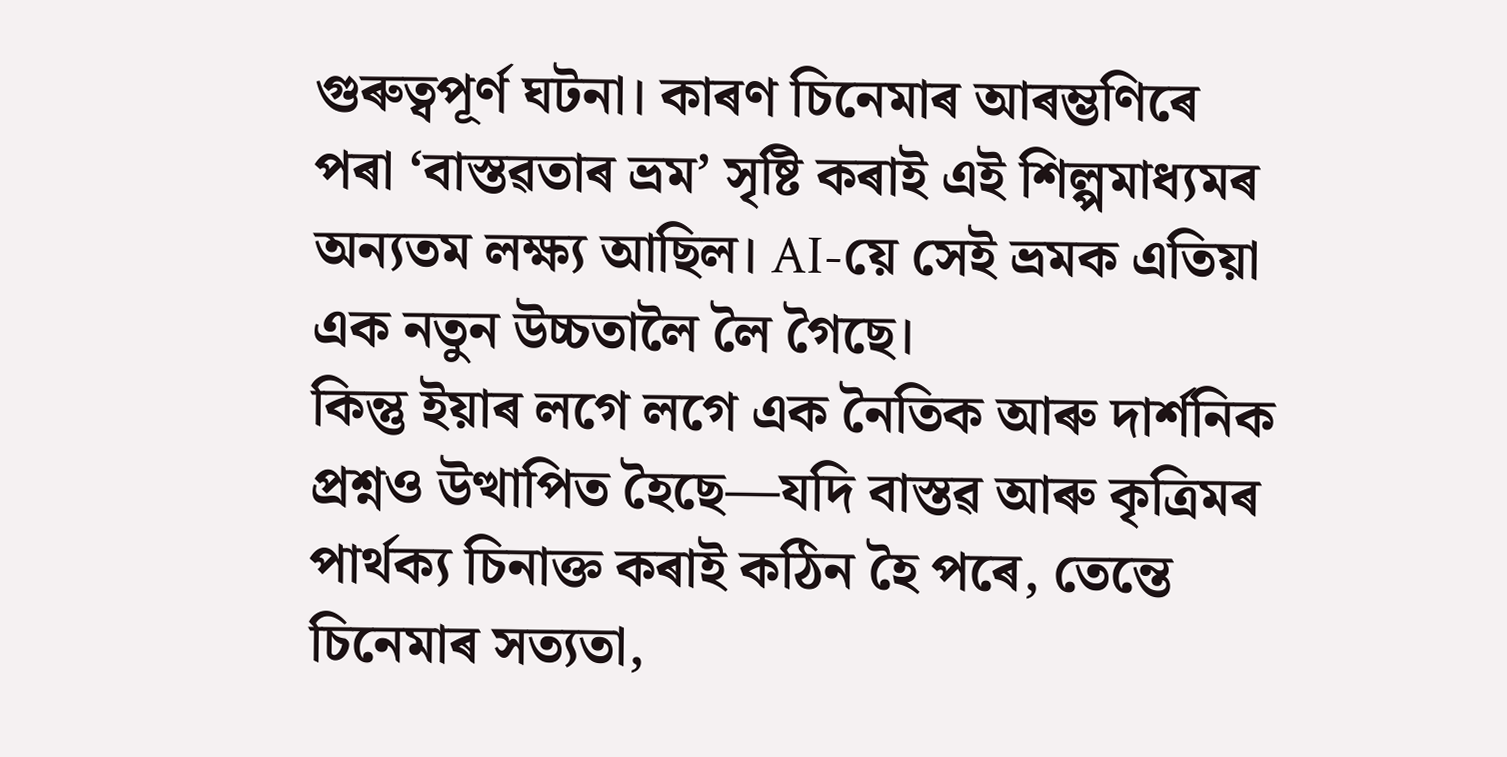গুৰুত্বপূৰ্ণ ঘটনা। কাৰণ চিনেমাৰ আৰম্ভণিৰে পৰা ‘বাস্তৱতাৰ ভ্ৰম’ সৃষ্টি কৰাই এই শিল্পমাধ্যমৰ অন্যতম লক্ষ্য আছিল। AI-য়ে সেই ভ্ৰমক এতিয়া এক নতুন উচ্চতালৈ লৈ গৈছে।
কিন্তু ইয়াৰ লগে লগে এক নৈতিক আৰু দাৰ্শনিক প্ৰশ্নও উত্থাপিত হৈছে—যদি বাস্তৱ আৰু কৃত্ৰিমৰ পাৰ্থক্য চিনাক্ত কৰাই কঠিন হৈ পৰে, তেন্তে চিনেমাৰ সত্যতা,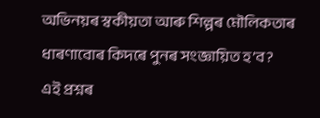অভিনয়ৰ স্বকীয়তা আৰু শিল্পৰ মৌলিকতাৰ ধাৰণাবোৰ কিদৰে পুনৰ সংজ্ঞায়িত হ’ব?
এই প্ৰশ্নৰ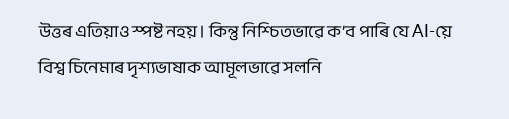উত্তৰ এতিয়াও স্পষ্ট নহয়। কিন্তু নিশ্চিতভাৱে ক’ব পাৰি যে AI-য়ে বিশ্ব চিনেমাৰ দৃশ্যভাষাক আমূলভাৱে সলনি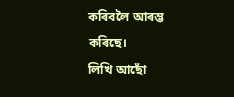কৰিবলৈ আৰম্ভ কৰিছে।
লিখি আছোঁ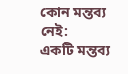কোন মন্তব্য নেই:
একটি মন্তব্য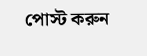পোস্ট করুন